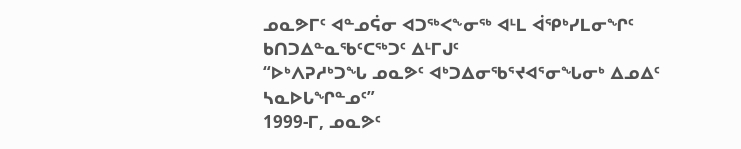ᓄᓇᕗᒥᑦ ᐊᓐᓄᕌᓂ ᐊᑐᖅᐸᖕᓂᖅ ᐊᒻᒪ ᐋᕿᒃᓯᒪᓂᖏᑦ ᑲᑎᑐᐃᓐᓇᖃᑦᑕᖅᑐᑦ ᐃᒻᒥᒍᑦ
“ᐅᒃᐱᕈᓱᒃᑐᖓ ᓄᓇᕗᑦ ᐊᒃᑐᐃᓂᖃᕐᔪᐊᕐᓂᖓᓂᒃ ᐃᓄᐃᑦ ᓴᓇᐅᒐᖏᓐᓄᑦ”
1999-ᒥ, ᓄᓇᕗᑦ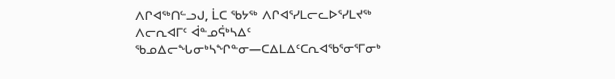ᐱᒋᐊᖅᑎᓪᓗᒍ, ᒫᑕ ᖃᔭᖅ ᐱᒋᐊᕐᓯᒪᓕᓚᐅᕐᓯᒪᔪᖅ ᐱᓕᕆᐊᒥᑦ ᐋᓐᓄᕌᒃᓴᐃᑦ ᖃᓄᐃᓕᖓᓂᒃᓴᖏᓐᓂ—ᑕᐃᒪᐃᑦᑕᕆᐊᖃᕐᓂᕐᒥᓂᒃ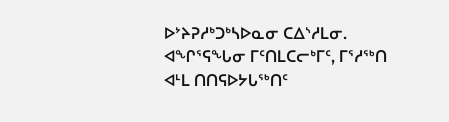ᐅᔾᔨᕈᓱᒃᑐᒃᓴᐅᓇᓂ ᑕᐃᔅᓱᒪᓂ.
ᐊᖏᕐᕋᖓᓂ ᒥᑦᑎᒪᑕᓕᒃᒥᑦ, ᒥᕐᓱᖅᑎ ᐊᒻᒪ ᑎᑎᕋᐅᔭᒐᖅᑎᑦ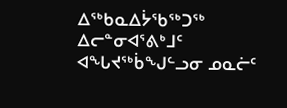ᐃᖅᑲᓇᐃᔮᖃᖅᑐᖅ ᐃᓕᓐᓂᐊᕐᕕᒃᒧᑦ ᐊᖓᔪᖅᑳᖑᓪᓗᓂ ᓄᓇᓖᑦ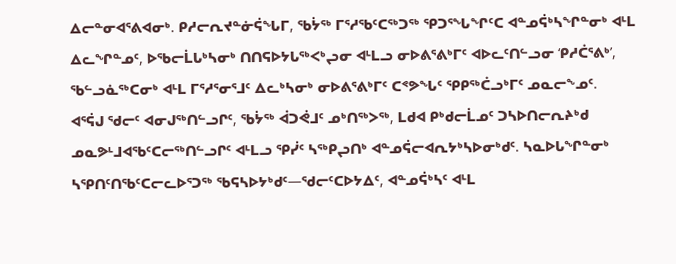ᐃᓕᓐᓂᐊᕐᕕᐊᓂᒃ. ᑭᓱᓕᕆᔪᓐᓃᕌᖓᒥ, ᖃᔮᖅ ᒥᕐᓱᖃᑦᑕᖅᑐᖅ ᕿᑐᕐᖓᖏᑦᑕ ᐊᓐᓄᕌᒃᓴᖏᓐᓂᒃ ᐊᒻᒪ ᐃᓚᖏᓐᓄᑦ, ᐅᖃᓕᒫᒐᒃᓴᓂᒃ ᑎᑎᕋᐅᔭᒐᖅᐸᒃᖢᓂ ᐊᒻᒪᓗ ᓂᐅᕕᕐᕕᒃᒥᑦ ᐊᐅᓚᑦᑎᓪᓗᓂ ‘ᑭᓱᑖᕐᕕᒃ’, ᖃᓪᓗᓈᖅᑕᓂᒃ ᐊᒻᒪ ᒥᕐᓱᕐᓂᕐᒧᑦ ᐃᓚᒃᓴᓂᒃ ᓂᐅᕕᕐᕕᒃᒥᑦ ᑕᕝᕗᖓᑦ ᕿᑭᖅᑖᓗᒃᒥᑦ ᓄᓇᓕᖕᓄᑦ.
ᐊᕐᕌᒍ ᖁᓕᑦ ᐊᓂᒍᖅᑎᓪᓗᒋᑦ, ᖃᔮᖅ ᐋᑐᕚᒧᑦ ᓄᒃᑎᖅᐳᖅ, ᒪᑯᐊ ᑭᒃᑯᓕᒫᓄᑦ ᑐᓴᐅᑎᓕᕆᔨᒃᑯ ᓄᓇᕗᒻᒧᐊᖃᑦᑕᓕᖅᑎᓪᓗᒋᑦ ᐊᒻᒪᓗ ᕿᓰᑦ ᓴᖅᑭᖢᑎᒃ ᐊᓐᓄᕌᓕᐊᕆᔭᒃᓴᐅᓂᒃᑯᑦ. ᓴᓇᐅᒐᖏᓐᓂᒃ ᓴᕿᑎᑦᑎᖃᑦᑕᓕᓚᐅᕐᑐᖅ ᖃᕋᓴᐅᔭᒃᑯᑦ—ᖁᓕᑦᑕᐅᔭᐃᑦ, ᐊᓐᓄᕌᒃᓴᑦ ᐊᒻᒪ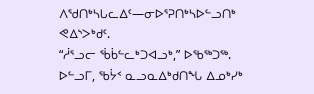ᐱᖁᑎᒃᓴᒐᓚᐃᑦ—ᓂᐅᕐᕈᑎᒃᓴᐅᓪᓗᑎᒃ ᕙᐃᔅᐳᒃᑯᑦ.
“ᓲᕐᓗᓕ ᖄᑳᓪᓚᒃᑐᐊᓗᒃ,” ᐅᖃᖅᑐᖅ.
ᐅᓪᓗᒥ, ᖃᔮᑉ ᓇᓗᓇᐃᒃᑯᑎᖓ ᐃᓄᒃᓯᒃ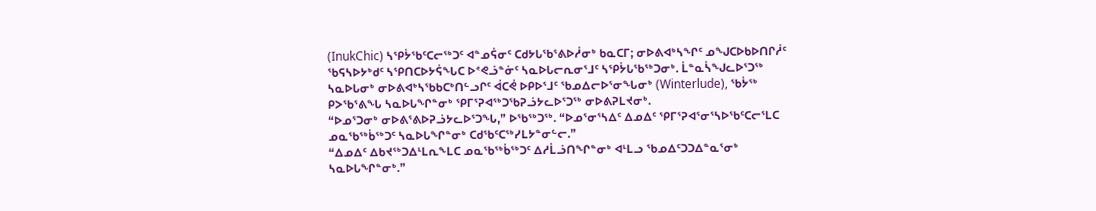(InukChic) ᓴᕿᔮᖃᑦᑕᓕᖅᑐᑦ ᐊᓐᓄᕌᓂᑦ ᑕᑯᔭᒐᖃᕐᕕᐅᓲᓂᒃ ᑲᓇᑕᒥ; ᓂᐅᕕᐊᒃᓴᖏᑦ ᓄᖑᑕᐅᑲᐅᑎᒋᓲᑦ ᖃᕋᓴᐅᔭᒃᑯᑦ ᓴᕿᑎᑕᐅᔭᕌᖓᑕ ᐅᕝᕙᓘᓐᓃᑦ ᓴᓇᐅᒐᓕᕆᓂᕐᒧᑦ ᓴᕿᔮᒐᖃᖅᑐᓂᒃ. ᒫᓐᓇᓵᖑᓚᐅᕐᑐᖅ ᓴᓇᐅᒐᓂᒃ ᓂᐅᕕᐊᒃᓴᖃᑲᑕᒃᑎᓪᓗᒋᑦ ᐋᑕᕚ ᐅᑭᐅᕐᒧᑦ ᖃᓄᐃᓕᐅᕐᓂᖓᓂᒃ (Winterlude), ᖃᔮᖅ ᑭᐳᖃᕐᕕᖓ ᓴᓇᐅᒐᖏᓐᓂᒃ ᕿᒥᕐᕈᐊᖅᑐᖃᕈᓘᔭᓚᐅᕐᑐᖅ ᓂᐅᕕᕈᒪᔪᓂᒃ.
“ᐅᓄᕐᑐᓂᒃ ᓂᐅᕕᕐᕕᐅᕈᓘᔭᓚᐅᕐᑐᖓ,” ᐅᖃᖅᑐᖅ. “ᐅᓄᕐᓂᕐᓴᐃᑦ ᐃᓄᐃᑦ ᕿᒥᕐᕈᐊᕐᓂᕐᓴᐅᖃᑦᑕᓕᕐᒪᑕ ᓄᓇᖃᖅᑳᖅᑐᑦ ᓴᓇᐅᒐᖏᓐᓂᒃ ᑕᑯᖃᑦᑕᖅᓯᒪᔭᓐᓂᓪᓕ.”
“ᐃᓄᐃᑦ ᐃᑲᔪᖅᑐᐃᒻᒪᕆᖕᒪᑕ ᓄᓇᖃᖅᑳᖅᑐᑦ ᐃᓱᒫᓘᑎᖏᓐᓂᒃ ᐊᒻᒪᓗ ᖃᓄᐃᑦᑐᑐᐃᓐᓇᕐᓂᒃ ᓴᓇᐅᒐᖏᓐᓂᒃ.”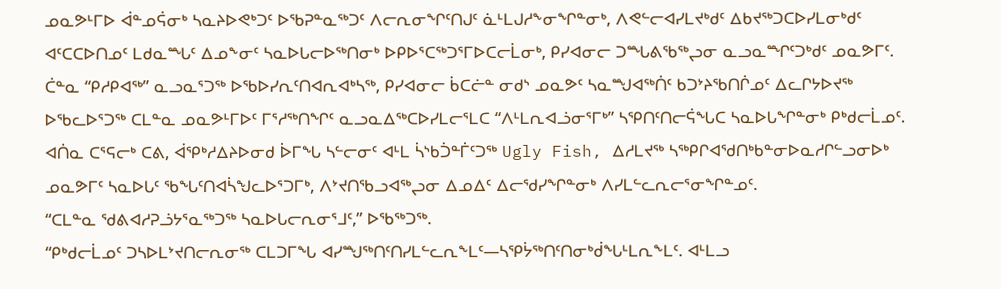ᓄᓇᕗᒻᒥᐅ ᐋᓐᓄᕌᓂᒃ ᓴᓇᔨᐅᕙᒃᑐᑦ ᐅᖃᕈᓐᓇᖅᑐᑦ ᐱᓕᕆᓂᖏᑦᑎᒍᑦ ᓈᒻᒪᒍᓱᖕᓂᖏᓐᓂᒃ, ᐱᕙᓪᓕᐊᓯᒪᔪᒃᑯᑦ ᐃᑲᔪᖅᑐᑕᐅᓯᒪᓂᒃᑯᑦ ᐊᑦᑕᑕᐅᑎᓄᑦ ᒪᑯᓇᙵᑦ ᐃᓄᖕᓂᑦ ᓴᓇᐅᒐᓕᐅᖅᑎᓂᒃ ᐅᑭᐅᕐᑕᖅᑐᕐᒥᐅᑕᓕᒫᓂᒃ, ᑭᓯᐊᓂᓕ ᑐᙵᕕᖃᖅᖢᓂ ᓇᓗᓇᙱᑦᑐᒃᑯᑦ ᓄᓇᕗᒥᑦ.
ᑖᓐᓇ “ᑭᓱᑭᐊᖅ” ᓇᓗᓇᕐᑐᖅ ᐅᖃᐅᓯᕆᑦᑎᐊᕆᐊᒃᓴᖅ, ᑭᓯᐊᓂᓕ ᑳᑕᓖᓐ ᓂᑯᔅ ᓄᓇᕗᑦ ᓴᓇᙳᐊᖅᑏᑦ ᑲᑐᔾᔨᖃᑎᒌᓄᑦ ᐃᓚᒋᔭᐅᔪᖅ ᐅᖃᓚᐅᕐᑐᖅ ᑕᒪᓐᓇ ᓄᓇᕗᒻᒥᐅᑦ ᒥᕐᓱᖅᑎᖏᑦ ᓇᓗᓇᐃᖅᑕᐅᓯᒪᓕᕐᒪᑕ “ᐱᒻᒪᕆᐊᓘᓂᕐᒥᒃ” ᓴᕿᑎᑦᑎᓕᕌᖓᑕ ᓴᓇᐅᒐᖏᓐᓂᒃ ᑭᒃᑯᓕᒫᓄᑦ.
ᐊᑏᓇ ᑕᕐᕋᓕᒃ ᑕᕕ, ᐋᕿᒃᓱᐃᔨᐅᓂᑯ ᐆᒥᖓ ᓴᓪᓕᓂᑦ ᐊᒻᒪ ᓵᔅᑲᑑᓐᒦᑦᑐᖅ Ugly Fish, ᐃᓱᒪᔪᖅ ᓴᖅᑭᒋᐊᖁᑎᒃᑲᓐᓂᐅᓇᓱᒋᓪᓗᓂᐅᒃ ᓄᓇᕗᒥᑦ ᓴᓇᐅᒐᑦ ᖃᖓᑦᑎᐊᓵᖑᓚᐅᕐᑐᒥᒃ, ᐱᔾᔪᑎᖃᓗᐊᖅᖢᓂ ᐃᓄᐃᑦ ᐃᓕᖁᓯᖏᓐᓂᒃ ᐱᓯᒪᓪᓚᕆᓕᕐᓂᖏᓐᓄᑦ.
“ᑕᒪᓐᓇ ᖁᕕᐊᓱᕈᓘᔭᕐᓇᖅᑐᖅ ᓴᓇᐅᒐᓕᕆᓂᕐᒧᑦ,” ᐅᖃᖅᑐᖅ.
“ᑭᒃᑯᓕᒫᓄᑦ ᑐᓴᐅᒪᔾᔪᑎᓕᕆᓂᖅ ᑕᒪᑐᒥᖓ ᐊᓯᙳᖅᑎᑦᑎᓯᒪᓪᓚᕆᖕᒪᑦ—ᓴᕿᔮᖅᑎᑦᑎᓂᒃᑰᖓᒻᒪᕆᖕᒪᑦ. ᐊᒻᒪᓗ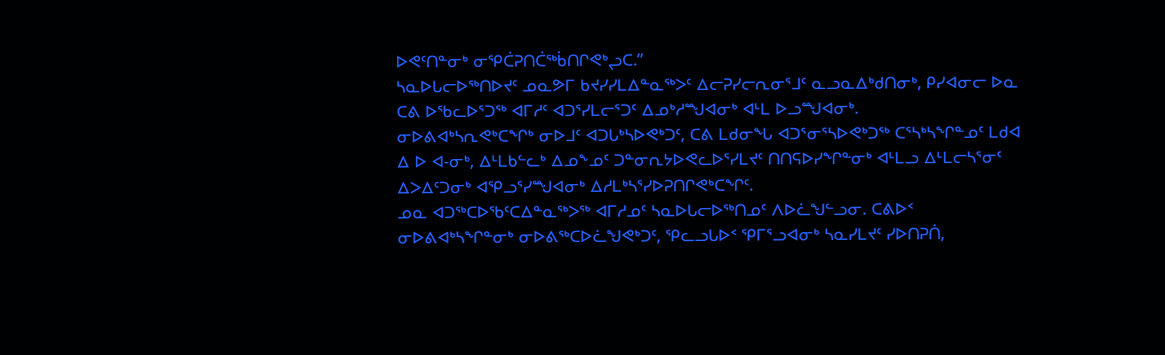ᐅᕙᑦᑎᓐᓂᒃ ᓂᕿᑖᕈᑎᑖᖅᑳᑎᒋᕙᒃᖢᑕ.”
ᓴᓇᐅᒐᓕᐅᖅᑎᐅᔪᑦ ᓄᓇᕗᒥ ᑲᔪᓯᓯᒪᐃᓐᓇᖅᐳᑦ ᐃᓕᕈᓯᓕᕆᓂᕐᒧᑦ ᓇᓗᓇᐃᒃᑯᑎᓂᒃ, ᑭᓯᐊᓂᓕ ᐅᓇ ᑕᕕ ᐅᖃᓚᐅᕐᑐᖅ ᐊᒥᓱᑦ ᐊᑐᕐᓯᒪᓕᕐᑐᑦ ᐃᓄᒃᓱᙳᐊᓂᒃ ᐊᒻᒪ ᐅᓗᙳᐊᓂᒃ.
ᓂᐅᕕᐊᒃᓴᕆᕙᒃᑕᖏᒃ ᓂᐅᒧᑦ ᐊᑐᒐᒃᓴᐅᕙᒃᑐᑦ, ᑕᕕ ᒪᑯᓂᖓ ᐊᑐᕐᓂᕐᓴᐅᕙᒃᑐᖅ ᑕᕐᓴᒃᓴᖏᓐᓄᑦ ᒪᑯᐊ ᐃ ᐅ ᐊ-ᓂᒃ, ᐃᒻᒪᑲᓪᓚᒃ ᐃᓄᖕᓄᑦ ᑐᓐᓂᕆᔭᐅᕙᓚᐅᕐᓯᒪᔪᑦ ᑎᑎᕋᐅᓯᖏᓐᓂᒃ ᐊᒻᒪᓗ ᐃᒻᒪᓕᓴᕐᓂᑦ ᐃᐳᐃᑦᑐᓂᒃ ᐊᕿᓗᕐᓯᙳᐊᓂᒃ ᐃᓱᒪᒃᓴᕐᓯᐅᕈᑎᒋᕙᒃᑕᖏᑦ.
ᓄᓇ ᐊᑐᖅᑕᐅᖃᑦᑕᐃᓐᓇᖅᐳᖅ ᐊᒥᓱᓄᑦ ᓴᓇᐅᒐᓕᐅᖅᑎᓄᑦ ᐱᐅᓛᖑᓪᓗᓂ. ᑕᕕᐅᑉ ᓂᐅᕕᐊᒃᓴᖏᓐᓂᒃ ᓂᐅᕕᖅᑕᐅᓛᖑᕙᒃᑐᑦ, ᕿᓚᓗᒐᐅᑉ ᕿᒥᕐᓗᐊᓂᒃ ᓴᓇᓯᒪᔪᑦ ᓯᐅᑎᕈᑏ,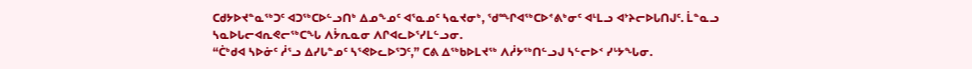ᑕᑯᔭᐅᔪᓐᓇᖅᑐᑦ ᐊᑐᖅᑕᐅᓪᓗᑎᒃ ᐃᓄᖕᓄᑦ ᐊᕐᓇᓄᑦ ᓴᓇᔪᓂᒃ, ᖁᙱᐊᖅᑕᐅᕝᕕᒃᓂᑦ ᐊᒻᒪᓗ ᐊᔾᔨᓕᐅᒐᑎᒍᑦ. ᒫᓐᓇᓗ ᓴᓇᐅᒐᓕᐊᕆᕙᓕᖅᑕᖓ ᐱᔮᕆᓇᓂ ᐱᒋᐊᓚᐅᕐᓯᒪᓪᓗᓂ.
“ᑖᒃᑯᐊ ᓴᐅᓃᑦ ᓲᕐᓗ ᐃᓯᒐᓐᓄᑦ ᓴᕐᕙᐅᓚᐅᕐᑐᑦ,” ᑕᕕ ᐃᖅᑲᐅᒪᔪᖅ ᐱᓲᔭᖅᑎᓪᓗᒍ ᓴᓪᓕᐅᑉ ᓯᒡᔭᖓᓂ.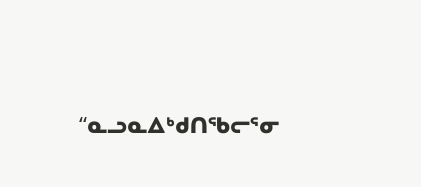“ᓇᓗᓇᐃᒃᑯᑎᖃᓕᕐᓂ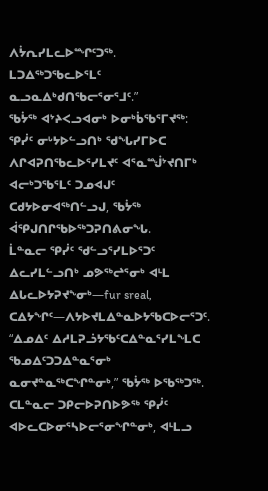ᐱᔮᕆᓯᒪᓚᐅᙱᑦᑐᖅ. ᒪᑐᐃᖅᑐᖃᓚᐅᕐᒪᑦ ᓇᓗᓇᐃᒃᑯᑎᖃᓕᕐᓂᕐᒧᑦ.”
ᖃᔮᖅ ᐊᔾᔨᐸᓗᐊᓂᒃ ᐅᓂᒃᑳᖃᕐᒥᔪᖅ: ᕿᓰᑦ ᓂᒡᔭᐅᓪᓗᑎᒃ ᖁᖓᓯᒥᐅᑕ ᐱᒋᐊᕈᑎᖃᓚᐅᕐᓯᒪᔪᑦ ᐊᕐᓇᙴᔾᔪᑎᒥᒃ ᐊᓕᒃᑐᖃᕐᒪᑦ ᑐᓄᐊᒍᑦ ᑕᑯᔭᐅᓂᐊᖅᑎᓪᓗᒍ, ᖃᔮᖅ ᐋᕿᒍᑎᒋᖃᐅᖅᑐᕈᑎᕕᓂᖓ.
ᒫᓐᓇᓕ ᕿᓰᑦ ᖁᓪᓗᕐᓯᒪᐅᕐᑐᑦ ᐃᓚᓯᒪᓪᓗᑎᒃ ᓄᕗᖅᖠᕐᓂᒃ ᐊᒻᒪ ᐃᒐᓚᐅᔭᕈᔪᖕᓂᒃ—fur sreal, ᑕᐃᔭᖏᑦ—ᐱᔭᐅᔪᒪᐃᓐᓇᐅᔭᖃᑕᐅᓕᕐᑐᑦ.
“ᐃᓄᐃᑦ ᐃᓱᒪᕈᓘᔭᖃᑦᑕᐃᓐᓇᕐᓯᒪᖕᒪᑕ ᖃᓄᐃᑦᑐᑐᐃᓐᓇᕐᓂᒃ ᓇᓂᔪᓐᓇᖅᑕᖏᓐᓂᒃ,” ᖃᔮᖅ ᐅᖃᖅᑐᖅ.
ᑕᒪᓐᓇᓕ ᑐᑭᓕᐅᕈᑎᐅᕗᖅ ᕿᓰᑦ ᐊᐅᓚᑕᐅᓂᕐᓴᐅᓕᕐᓂᖏᓐᓂᒃ, ᐊᒻᒪᓗ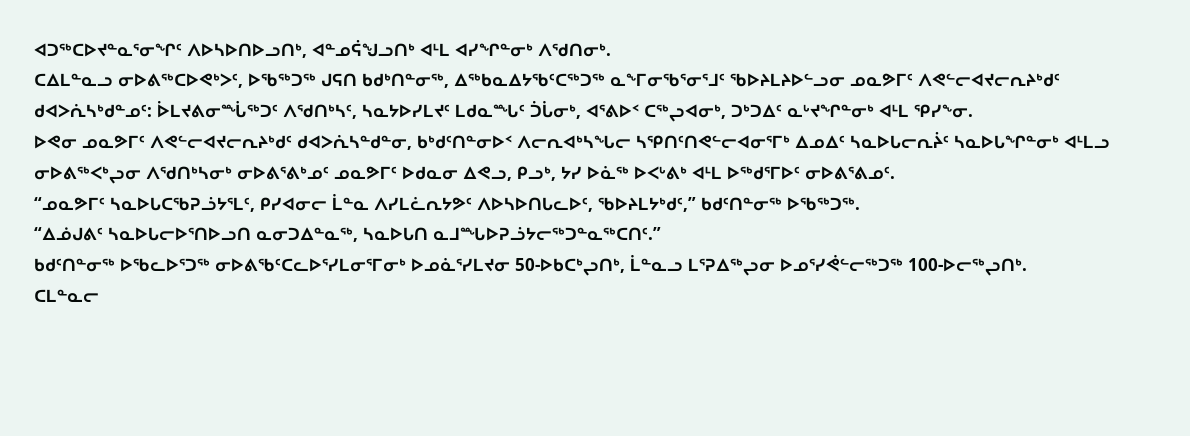ᐊᑐᖅᑕᐅᔪᓐᓇᕐᓂᖏᑦ ᐱᐅᓴᐅᑎᐅᓗᑎᒃ, ᐊᓐᓄᕌᖑᓗᑎᒃ ᐊᒻᒪ ᐊᓯᖏᓐᓂᒃ ᐱᖁᑎᓂᒃ.
ᑕᐃᒪᓐᓇᓗ ᓂᐅᕕᖅᑕᐅᕙᒃᐳᑦ, ᐅᖃᖅᑐᖅ ᒍᕋᑎ ᑲᑯᒃᑎᓐᓂᖅ, ᐃᖅᑲᓇᐃᔭᖃᑦᑕᖅᑐᖅ ᓇᖕᒥᓂᖃᕐᓂᕐᒧᑦ ᖃᐅᔨᒪᔨᐅᓪᓗᓂ ᓄᓇᕗᒥᑦ ᐱᕙᓪᓕᐊᔪᓕᕆᔨᒃᑯᑦ ᑯᐊᐳᕇᓴᒃᑯᓐᓄᑦ: ᐆᒪᔪᕕᓂᙶᖅᑐᑦ ᐱᖁᑎᒃᓴᑦ, ᓴᓇᔭᐅᓯᒪᔪᑦ ᒪᑯᓇᙵᑦ ᑑᒑᓂᒃ, ᐊᕐᕕᐅᑉ ᑕᖅᖢᐊᓂᒃ, ᑐᒃᑐᐃᑦ ᓇᒡᔪᖏᓐᓂᒃ ᐊᒻᒪ ᕿᓯᖕᓂ.
ᐅᕙᓂ ᓄᓇᕗᒥᑦ ᐱᕙᓪᓕᐊᔪᓕᕆᔨᒃᑯᑦ ᑯᐊᐳᕇᓴᓐᑯᓐᓂ, ᑲᒃᑯᑦᑎᓐᓂᐅᑉ ᐱᓕᕆᐊᒃᓴᖓᓕ ᓴᕿᑎᑦᑎᕙᓪᓕᐊᓂᕐᒥᒃ ᐃᓄᐃᑦ ᓴᓇᐅᒐᓕᕆᔩᑦ ᓴᓇᐅᒐᖏᓐᓂᒃ ᐊᒻᒪᓗ ᓂᐅᕕᖅᐸᒃᖢᓂ ᐱᖁᑎᒃᓴᓂᒃ ᓂᐅᕕᕐᕕᒃᓄᑦ ᓄᓇᕗᒥᑦ ᐅᑯᓇᓂ ᐃᕙᓗ, ᑭᓗᒃ, ᔭᓯ ᐅᓈᖅ ᐅᐸᒡᕕᒃ ᐊᒻᒪ ᐅᖅᑯᕐᒥᐅᑦ ᓂᐅᕕᕐᕕᓄᑦ.
“ᓄᓇᕗᒥᑦ ᓴᓇᐅᒐᑕᖃᕈᓘᔭᕐᒪᑦ, ᑭᓯᐊᓂᓕ ᒫᓐᓇ ᐱᓯᒪᓛᕆᔭᕗᑦ ᐱᐅᓴᐅᑎᒐᓚᐅᑦ, ᖃᐅᔨᒪᔭᒃᑯᑦ,” ᑲᑯᑦᑎᓐᓂᖅ ᐅᖃᖅᑐᖅ.
“ᐃᓅᒍᕕᑦ ᓴᓇᐅᒐᓕᐅᕐᑎᐅᓗᑎ ᓇᓂᑐᐃᓐᓇᖅ, ᓴᓇᐅᒐᑎ ᓇᒧᙵᐅᕈᓘᔭᓕᖅᑐᓐᓇᖅᑕᑎᑦ.”
ᑲᑯᑦᑎᓐᓂᖅ ᐅᖃᓚᐅᕐᑐᖅ ᓂᐅᕕᖃᑦᑕᓚᐅᕐᓯᒪᓂᕐᒥᓂᒃ ᐅᓄᓈᕐᓯᒪᔪᓂ 50-ᐅᑲᑕᒃᖢᑎᒃ, ᒫᓐᓇᓗ ᒪᕐᕈᐃᖅᖢᓂ ᐅᓄᕐᓯᕚᓪᓕᖅᑐᖅ 100-ᐅᓕᖅᖢᑎᒃ.
ᑕᒪᓐᓇᓕ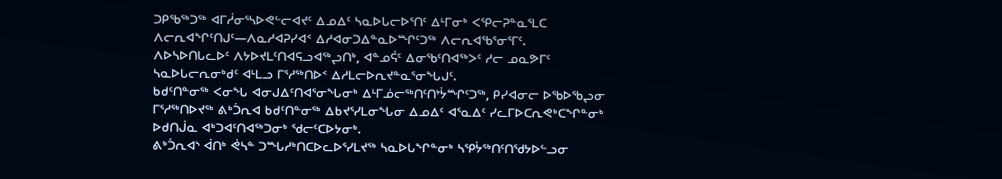ᑐᑭᖃᖅᑐᖅ ᐊᒥᓲᓂᕐᓴᐅᕙᓪᓕᐊᔪᑦ ᐃᓄᐃᑦ ᓴᓇᐅᒐᓕᐅᕐᑎᑦ ᐃᒻᒥᓂᒃ ᐸᕿᓕᕈᓐᓇᕐᒪᑕ ᐱᓕᕆᐊᖏᑦᑎᒍᑦ—ᐱᓇᓱᐊᕈᓯᐊᑉ ᐃᓱᐊᓂᑐᐃᓐᓇᐅᙱᑦᑐᖅ ᐱᓕᕆᐊᖃᕐᓂᕐᒥᑦ.
ᐱᐅᓴᐅᑎᒐᓚᐅᑦ ᐱᔭᐅᔪᒪᑦᑎᐊᕋᓗᐊᖅᖢᑎᒃ, ᐊᓐᓄᕌᑦ ᐃᓂᖃᑦᑎᐊᖅᐳᑦ ᓱᓕ ᓄᓇᕗᒥᑦ ᓴᓇᐅᒐᓕᕆᓂᒃᑯᑦ ᐊᒻᒪᓗ ᒥᕐᓱᖅᑎᐅᑉ ᐃᓱᒪᓕᐅᕆᔪᓐᓇᕐᓂᖓᒍᑦ.
ᑲᑯᑦᑎᓐᓂᖅ ᐸᓂᖓ ᐊᓂᒍᐃᑦᑎᐊᕐᓂᖓᓂᒃ ᐃᒻᒥᓅᓕᖅᑎᑦᑎᔾᔮᙱᑦᑐᖅ, ᑭᓯᐊᓂᓕ ᐅᖃᐅᖃᖢᓂ ᒥᕐᓱᖅᑎᐅᔪᖅ ᕕᒃᑑᕆᐊ ᑲᑯᑦᑎᓐᓂᖅ ᐃᑲᔪᕐᓯᒪᓂᖓᓂ ᐃᓄᐃᑦ ᐊᕐᓇᐃᑦ ᓯᓚᒥᐅᑕᕆᕙᒃᑕᖏᓐᓂᒃ ᐅᑯᑎᒎᓇ ᐊᒃᑐᐊᑦᑎᐊᖅᑐᓂᒃ ᖁᓕᑦᑕᐅᔭᓂᒃ.
ᕕᒃᑑᕆᐊᔅ ᐋᑎᒃ ᕚᓴᓐ ᑐᙵᓱᒃᑎᑕᐅᓚᐅᕐᓯᒪᔪᖅ ᓴᓇᐅᒐᖏᓐᓂᒃ ᓴᕿᔮᖅᑎᑦᑎᖁᔭᐅᓪᓗᓂ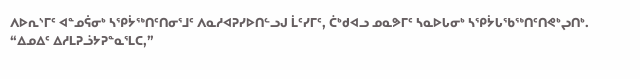ᐱᐅᕆᔅᒥᑦ ᐊᓐᓄᕌᓂᒃ ᓴᕿᔮᖅᑎᑦᑎᓂᕐᒧᑦ ᐱᓇᓱᐊᕈᓯᐅᑎᓪᓗᒍ ᒫᑦᓯᒥᑦ, ᑖᒃᑯᐊᓗ ᓄᓇᕗᒥᑦ ᓴᓇᐅᒐᓂᒃ ᓴᕿᔮᒐᖃᖅᑎᑦᑎᕙᒃᖢᑎᒃ.
“ᐃᓄᐃᑦ ᐃᓱᒪᕈᓘᔭᕈᓐᓇᕐᒪᑕ,”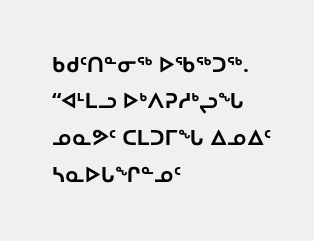ᑲᑯᑦᑎᓐᓂᖅ ᐅᖃᖅᑐᖅ. “ᐊᒻᒪᓗ ᐅᒃᐱᕈᓱᒃᖢᖓ ᓄᓇᕗᑦ ᑕᒪᑐᒥᖓ ᐃᓄᐃᑦ ᓴᓇᐅᒐᖏᓐᓄᑦ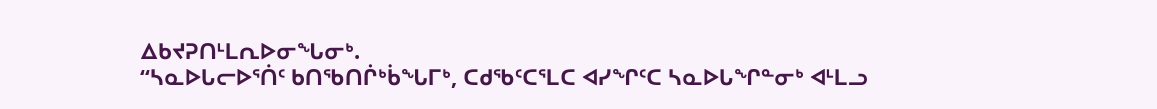ᐃᑲᔪᕈᑎᒻᒪᕆᐅᓂᖓᓂᒃ.
“ᓴᓇᐅᒐᓕᐅᕐᑏᑦ ᑲᑎᖃᑎᒌᒃᑳᖓᒥᒃ, ᑕᑯᖃᑦᑕᕐᒪᑕ ᐊᓯᖏᑦᑕ ᓴᓇᐅᒐᖏᓐᓂᒃ ᐊᒻᒪᓗ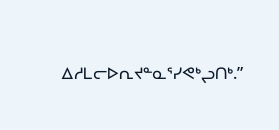ᐃᓱᒪᓕᐅᕆᔪᓐᓇᕐᓯᕙᒃᖢᑎᒃ.”